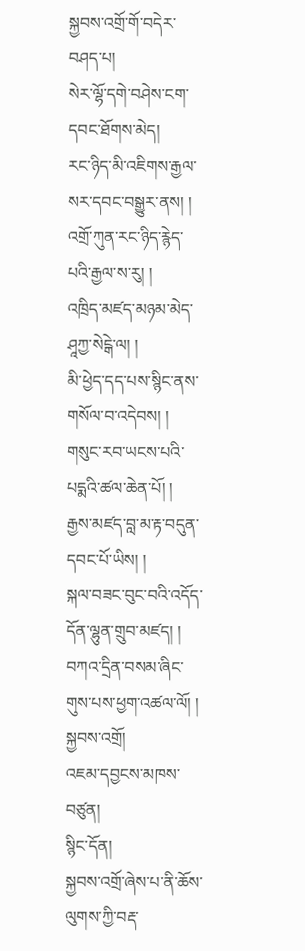སྐྱབས་འགྲོ་གོ་བདེར་བཤད་པ།
སེར་ལྷོ་དགེ་བཤེས་ངག་དབང་ཐོགས་མེད།
རང་ཉིད་མི་འཇིགས་རྒྱལ་སར་དབང་བསྒྱུར་ནས། །
འགྲོ་ཀུན་རང་ཉིད་རྙེད་པའི་རྒྱལ་ས་རུ། །
འཁྲིད་མཛད་མཉམ་མེད་ཤཱཀྱ་སེངྒེ་ལ། །
མི་ཕྱེད་དད་པས་སྙིང་ནས་གསོལ་བ་འདེབས། །
གསུང་རབ་ཡངས་པའི་པདྨའི་ཚལ་ཆེན་པོ། །
རྒྱས་མཛད་བླ་མ་རྟ་བདུན་དབང་པོ་ཡིས། །
སྐལ་བཟང་བུང་བའི་འདོད་དོན་ལྷུན་གྲུབ་མཛད། །
བཀའ་དྲིན་བསམ་ཞིང་གུས་པས་ཕྱག་འཚལ་ལོ། །
སྐྱབས་འགྲོ།
འཇམ་དབྱངས་མཁས་བཙུན།
སྙིང་དོན།
སྐྱབས་འགྲོ་ཞེས་པ་ནི་ཆོས་ལུགས་ཀྱི་བརྡ་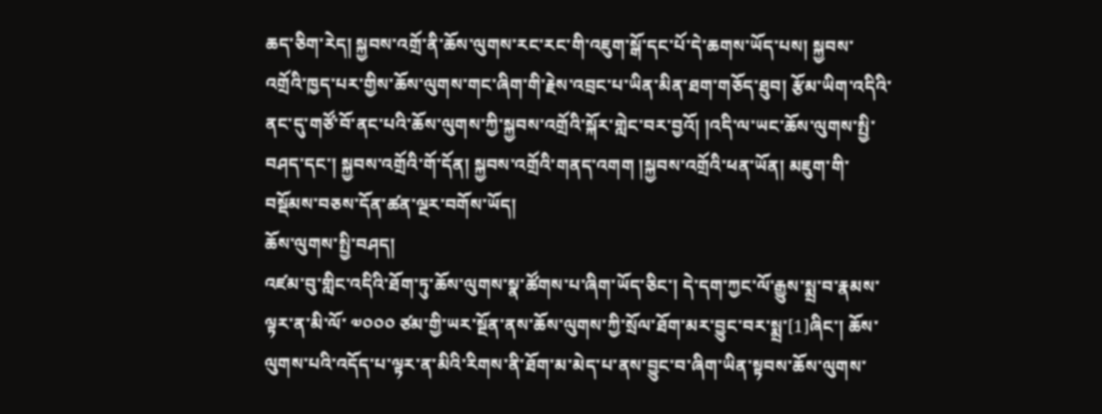ཆད་ཅིག་རེད། སྐྱབས་འགྲོ་ནི་ཆོས་ལུགས་རང་རང་གི་འཇུག་སྒོ་དང་པོ་དེ་ཆགས་ཡོད་པས། སྐྱབས་འགྲོའི་ཁྱད་པར་གྱིས་ཆོས་ལུགས་གང་ཞིག་གི་རྗེས་འབྲང་པ་ཡིན་མིན་ཐག་གཅོད་ཐུབ། རྩོམ་ཡིག་འདིའི་ནང་དུ་གཙོ་བོ་ནང་པའི་ཆོས་ལུགས་ཀྱི་སྐྱབས་འགྲོའི་སྐོར་གླེང་བར་བྱའོ། །འདི་ལ་ཡང་ཆོས་ལུགས་སྤྱི་བཤད་དང་། སྐྱབས་འགྲོའི་གོ་དོན། སྐྱབས་འགྲོའི་གནད་འགག །སྐྱབས་འགྲོའི་ཕན་ཡོན། མཇུག་གི་བསྡོམས་བཅས་དོན་ཚན་ལྔར་བགོས་ཡོད།
ཆོས་ལུགས་སྤྱི་བཤད།
འཛམ་བུ་གླིང་འདིའི་ཐོག་ཏུ་ཆོས་ལུགས་སྣ་ཚོགས་པ་ཞིག་ཡོད་ཅིང་། དེ་དག་ཀྱང་ལོ་རྒྱུས་སྨྲ་བ་རྣམས་ལྟར་ན་མི་ལོ་ ༧༠༠༠ ཙམ་གྱི་ཡར་སྔོན་ནས་ཆོས་ལུགས་ཀྱི་སྲོལ་ཐོག་མར་བྱུང་བར་སྨྲ་[1]ཞིང་། ཆོས་ལུགས་པའི་འདོད་པ་ལྟར་ན་མིའི་རིགས་ནི་ཐོག་མ་མེད་པ་ནས་བྱུང་བ་ཞིག་ཡིན་སྟབས་ཆོས་ལུགས་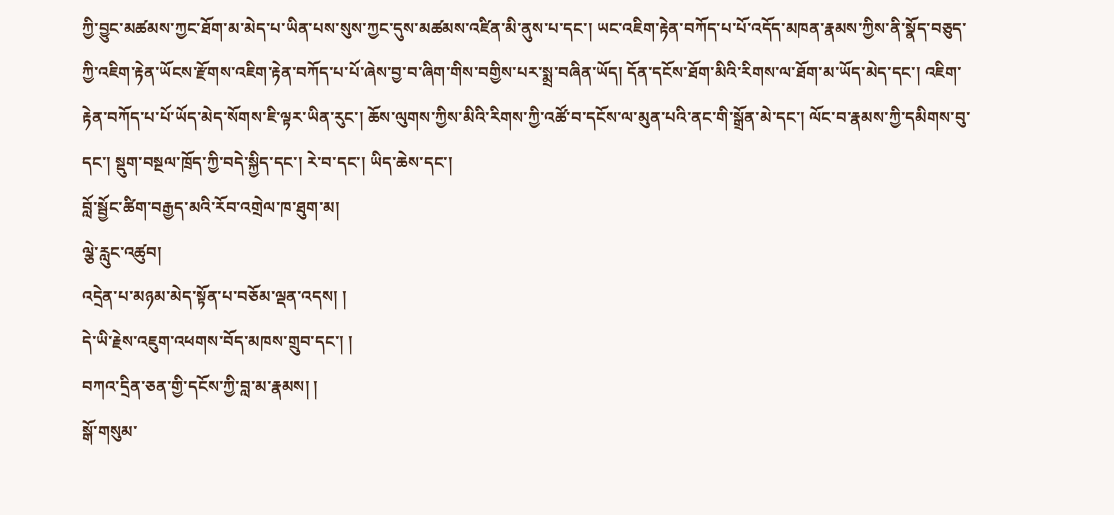ཀྱི་བྱུང་མཚམས་ཀྱང་ཐོག་མ་མེད་པ་ཡིན་པས་སུས་ཀྱང་དུས་མཚམས་འཛིན་མི་ནུས་པ་དང་། ཡང་འཇིག་རྟེན་བཀོད་པ་པོ་འདོད་མཁན་རྣམས་ཀྱིས་ནི་སྣོད་བཅུད་ཀྱི་འཇིག་རྟེན་ཡོངས་རྫོགས་འཇིག་རྟེན་བཀོད་པ་པོ་ཞེས་བྱ་བ་ཞིག་གིས་བགྱིས་པར་སྨྲ་བཞིན་ཡོད། དོན་དངོས་ཐོག་མིའི་རིགས་ལ་ཐོག་མ་ཡོད་མེད་དང་། འཇིག་རྟེན་བཀོད་པ་པོ་ཡོད་མེད་སོགས་ཇི་ལྟར་ཡིན་རུང་། ཆོས་ལུགས་ཀྱིས་མིའི་རིགས་ཀྱི་འཚོ་བ་དངོས་ལ་མུན་པའི་ནང་གི་སྒྲོན་མེ་དང་། ལོང་བ་རྣམས་ཀྱི་དམིགས་བུ་དང་། སྡུག་བསྔལ་ཁྲོད་ཀྱི་བདེ་སྐྱིད་དང་། རེ་བ་དང་། ཡིད་ཆེས་དང་།
བློ་སྦྱོང་ཚིག་བརྒྱད་མའི་རོབ་འགྲེལ་ཁ་ཐུག་མ།
ལྕེ་རླུང་འཚུབ།
འདྲེན་པ་མཉམ་མེད་སྟོན་པ་བཅོམ་ལྡན་འདས། །
དེ་ཡི་རྗེས་འཇུག་འཕགས་བོད་མཁས་གྲུབ་དང་། །
བཀའ་དྲིན་ཅན་གྱི་དངོས་ཀྱི་བླ་མ་རྣམས། །
སྒོ་གསུམ་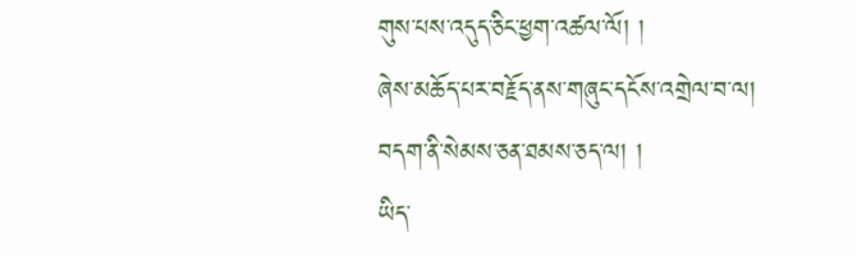གུས་པས་འདུད་ཅིང་ཕྱག་འཚལ་ལོ། །
ཞེས་མཆོད་པར་བརྗོད་ནས་གཞུང་དངོས་འགྲེལ་བ་ལ།
བདག་ནི་སེམས་ཅན་ཐམས་ཅད་ལ། །
ཡིད་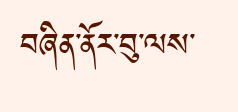བཞིན་ནོར་བུ་ལས་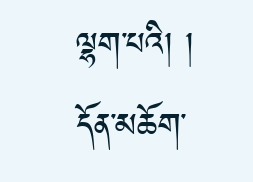ལྷག་པའི། །
དོན་མཆོག་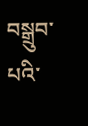བསྒྲུབ་པའི་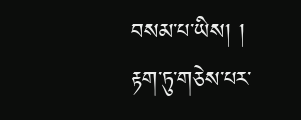བསམ་པ་ཡིས། །
རྟག་ཏུ་གཅེས་པར་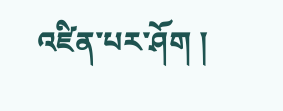འཛིན་པར་ཤོག །